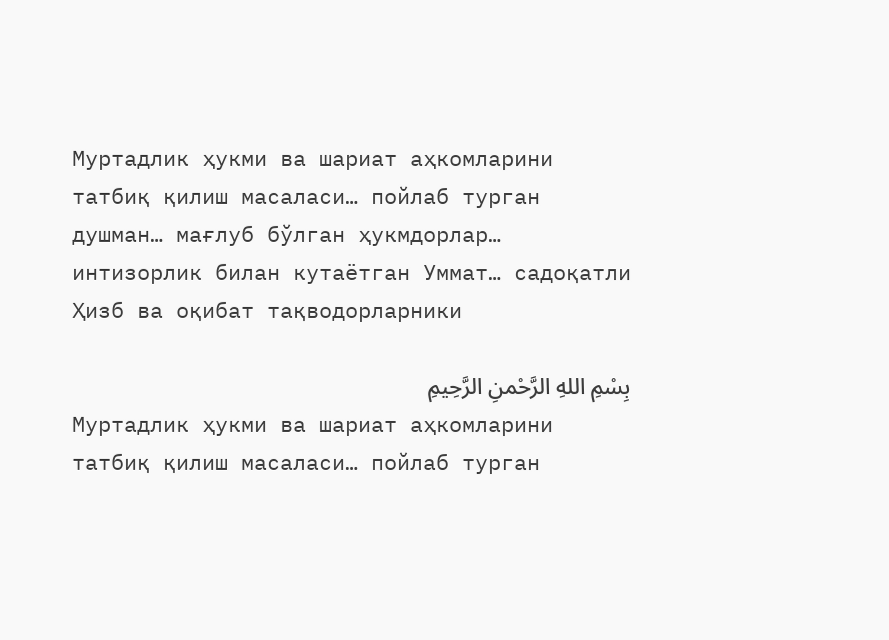Муртадлик ҳукми ва шариат аҳкомларини татбиқ қилиш масаласи… пойлаб турган душман… мағлуб бўлган ҳукмдорлар… интизорлик билан кутаётган Уммат… садоқатли Ҳизб ва оқибат тақводорларники

بِسْمِ اللهِ الرَّحْمنِ الرَّحِيمِ
Муртадлик ҳукми ва шариат аҳкомларини татбиқ қилиш масаласи… пойлаб турган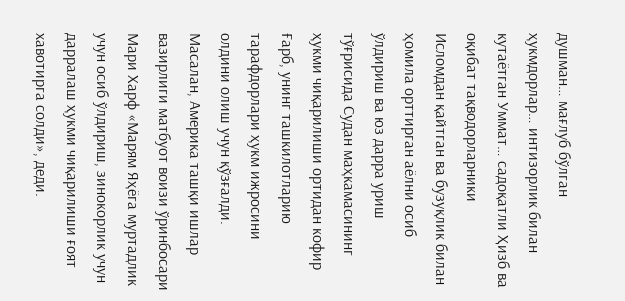душман… мағлуб бўлган ҳукмдорлар… интизорлик билан кутаётган Уммат… садоқатли Ҳизб ва оқибат тақводорларники
Исломдан қайтган ва бузуқлик билан ҳомила орттирган аёлни осиб ўлдириш ва юз дарра уриш тўғрисида Судан маҳкамасининг ҳукми чиқарилиши ортидан кофир Ғарб, унинг ташкилотларию тарафдорлари ҳукм ижросини олдини олиш учун қўзғалди. Масалан, Америка ташқи ишлар вазирлиги матбуот воизи ўринбосари Мари Харф «Марям Яҳёга муртадлик учун осиб ўлдириш, зинокорлик учун дарралаш ҳукми чиқарилиши ғоят хавотирга солди», деди.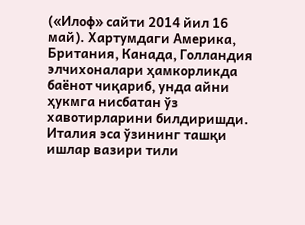(«Илоф» сайти 2014 йил 16 май). Хартумдаги Америка, Британия, Канада, Голландия элчихоналари ҳамкорликда баёнот чиқариб, унда айни ҳукмга нисбатан ўз хавотирларини билдиришди. Италия эса ўзининг ташқи ишлар вазири тили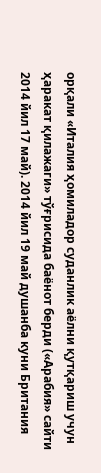орқали «Италия ҳомиладор суданлик аёлни қутқариш учун ҳаракат қилажаги» тўғрисида баёнот берди («Арабия» сайти 2014 йил 17 май). 2014 йил 19 май душанба куни Британия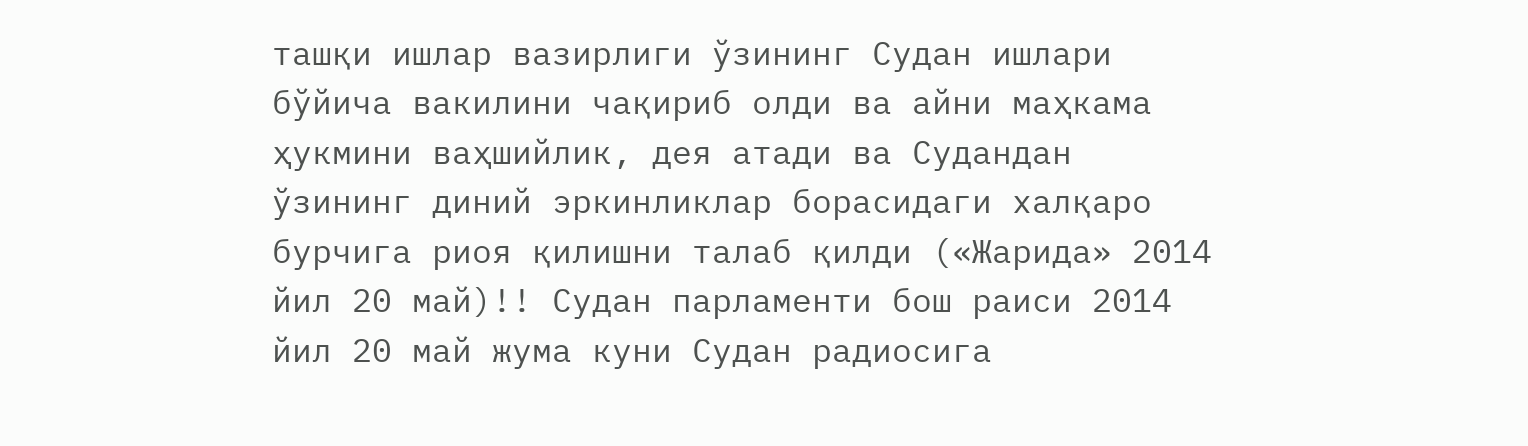ташқи ишлар вазирлиги ўзининг Судан ишлари бўйича вакилини чақириб олди ва айни маҳкама ҳукмини ваҳшийлик, дея атади ва Судандан ўзининг диний эркинликлар борасидаги халқаро бурчига риоя қилишни талаб қилди («Жарида» 2014 йил 20 май)!! Судан парламенти бош раиси 2014 йил 20 май жума куни Судан радиосига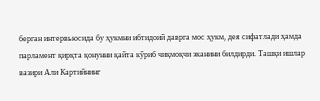берган интервьюсида бу ҳукмни ибтидоий даврга мос ҳукм, дея сифатлади ҳамда парламент қирқта қонунни қайта кўриб чиқмоқчи эканини билдирди. Ташқи ишлар вазири Али Картийнинг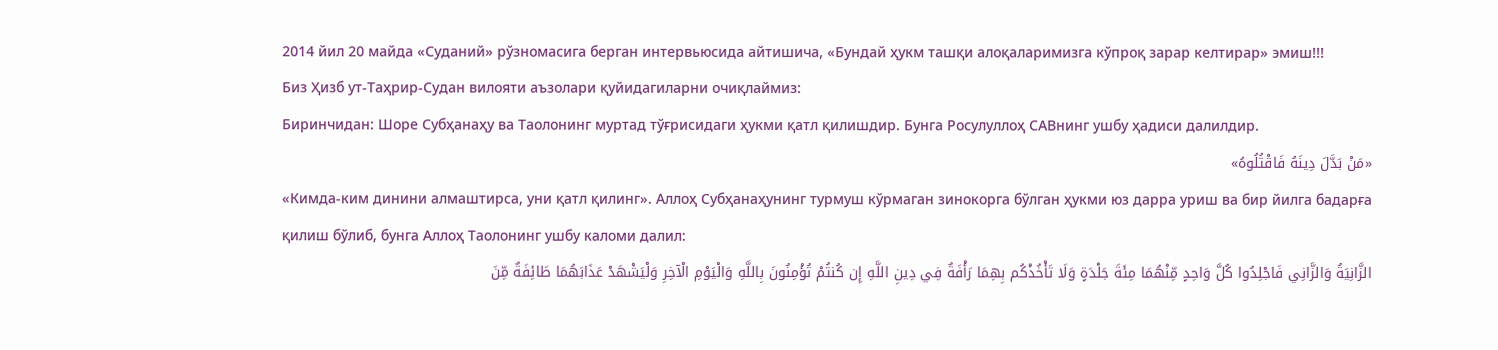2014 йил 20 майда «Суданий» рўзномасига берган интервьюсида айтишича, «Бундай ҳукм ташқи алоқаларимизга кўпроқ зарар келтирар» эмиш!!!
Биз Ҳизб ут-Таҳрир-Судан вилояти аъзолари қуйидагиларни очиқлаймиз:
Биринчидан: Шоре Субҳанаҳу ва Таолонинг муртад тўғрисидаги ҳукми қатл қилишдир. Бунга Росулуллоҳ САВнинг ушбу ҳадиси далилдир.
«مَنْ بَدَّلَ دِينَهُ فَاقْتُلُوهُ»
«Кимда-ким динини алмаштирса, уни қатл қилинг». Аллоҳ Субҳанаҳунинг турмуш кўрмаган зинокорга бўлган ҳукми юз дарра уриш ва бир йилга бадарға қилиш бўлиб, бунга Аллоҳ Таолонинг ушбу каломи далил:
الزَّانِيَةُ وَالزَّانِي فَاجْلِدُوا كُلَّ وَاحِدٍ مِّنْهُمَا مِئَةَ جَلْدَةٍ وَلَا تَأْخُذْكُم بِهِمَا رَأْفَةٌ فِي دِينِ اللَّهِ إِن كُنتُمْ تُؤْمِنُونَ بِاللَّهِ وَالْيَوْمِ الْآخِرِ وَلْيَشْهَدْ عَذَابَهُمَا طَائِفَةٌ مِّنَ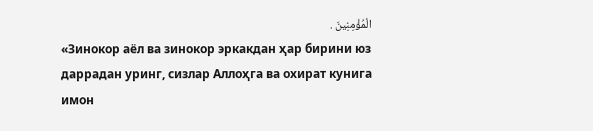الْمُؤْمِنِينَ .
«Зинокор аёл ва зинокор эркакдан ҳар бирини юз даррадан уринг, сизлар Аллоҳга ва охират кунига имон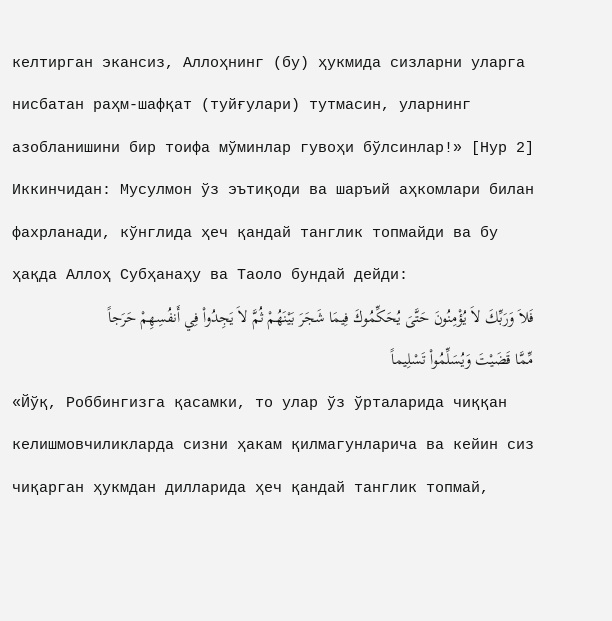келтирган экансиз, Аллоҳнинг (бу) ҳукмида сизларни уларга нисбатан раҳм-шафқат (туйғулари) тутмасин, уларнинг азобланишини бир тоифа мўминлар гувоҳи бўлсинлар!» [Нур 2]
Иккинчидан: Мусулмон ўз эътиқоди ва шаръий аҳкомлари билан фахрланади, кўнглида ҳеч қандай танглик топмайди ва бу ҳақда Аллоҳ Субҳанаҳу ва Таоло бундай дейди:
فَلاَ وَرَبِّكَ لاَ يُؤْمِنُونَ حَتَّىَ يُحَكِّمُوكَ فِيمَا شَجَرَ بَيْنَهُمْ ثُمَّ لاَ يَجِدُواْ فِي أَنفُسِهِمْ حَرَجاً مِّمَّا قَضَيْتَ وَيُسَلِّمُواْ تَسْلِيماً
«Йўқ, Роббингизга қасамки, то улар ўз ўрталарида чиққан келишмовчиликларда сизни ҳакам қилмагунларича ва кейин сиз чиқарган ҳукмдан дилларида ҳеч қандай танглик топмай,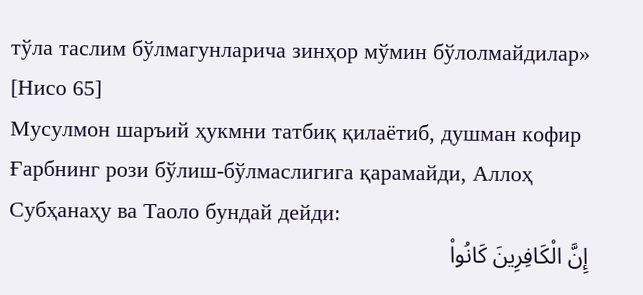тўла таслим бўлмагунларича зинҳор мўмин бўлолмайдилар» [Нисо 65]
Мусулмон шаръий ҳукмни татбиқ қилаётиб, душман кофир Ғарбнинг рози бўлиш-бўлмаслигига қарамайди, Аллоҳ Субҳанаҳу ва Таоло бундай дейди:
إِنَّ الْكَافِرِينَ كَانُواْ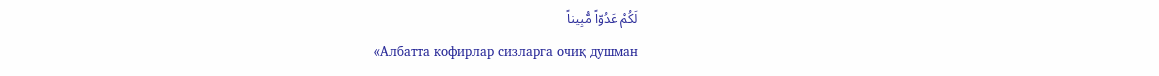لَكُمْ عَدُوّاً مُّبِيناً
«Албатта кофирлар сизларга очиқ душман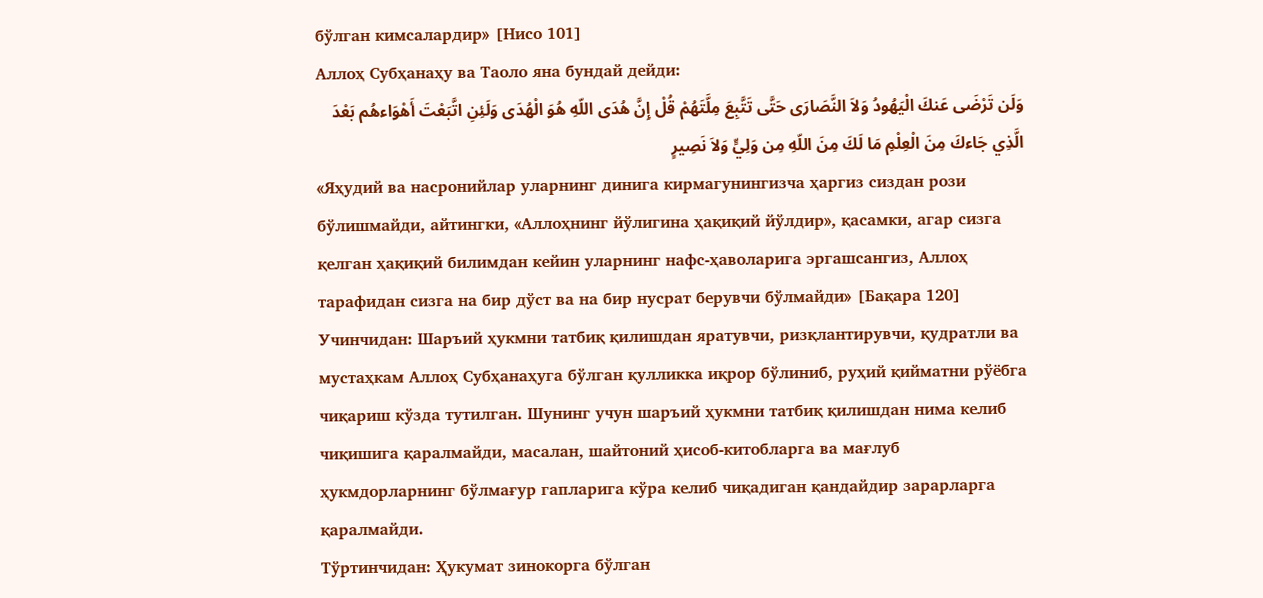бўлган кимсалардир» [Нисо 101]
Аллоҳ Субҳанаҳу ва Таоло яна бундай дейди:
وَلَن تَرْضَى عَنكَ الْيَهُودُ وَلاَ النَّصَارَى حَتَّى تَتَّبِعَ مِلَّتَهُمْ قُلْ إِنَّ هُدَى اللّهِ هُوَ الْهُدَى وَلَئِنِ اتَّبَعْتَ أَهْوَاءهُم بَعْدَ الَّذِي جَاءكَ مِنَ الْعِلْمِ مَا لَكَ مِنَ اللّهِ مِن وَلِيٍّ وَلاَ نَصِيرٍ
«Яҳудий ва насронийлар уларнинг динига кирмагунингизча ҳаргиз сиздан рози бўлишмайди, айтингки, «Аллоҳнинг йўлигина ҳақиқий йўлдир», қасамки, агар сизга қелган ҳақиқий билимдан кейин уларнинг нафс-ҳаволарига эргашсангиз, Аллоҳ тарафидан сизга на бир дўст ва на бир нусрат берувчи бўлмайди» [Бақара 120]
Учинчидан: Шаръий ҳукмни татбиқ қилишдан яратувчи, ризқлантирувчи, қудратли ва мустаҳкам Аллоҳ Субҳанаҳуга бўлган қулликка иқрор бўлиниб, руҳий қийматни рўёбга чиқариш кўзда тутилган. Шунинг учун шаръий ҳукмни татбиқ қилишдан нима келиб чиқишига қаралмайди, масалан, шайтоний ҳисоб-китобларга ва мағлуб ҳукмдорларнинг бўлмағур гапларига кўра келиб чиқадиган қандайдир зарарларга қаралмайди.
Тўртинчидан: Ҳукумат зинокорга бўлган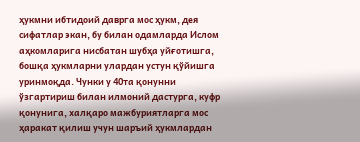ҳукмни ибтидоий даврга мос ҳукм, дея сифатлар экан, бу билан одамларда Ислом аҳкомларига нисбатан шубҳа уйғотишга, бошқа ҳукмларни улардан устун қўйишга уринмоқда. Чунки у 40та қонунни ўзгартириш билан илмоний дастурга, куфр қонунига, халқаро мажбуриятларга мос ҳаракат қилиш учун шаръий ҳукмлардан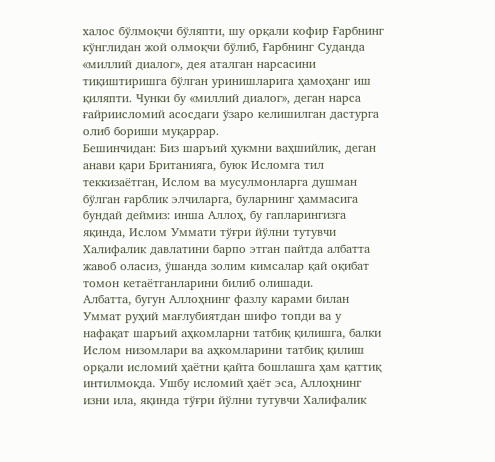халос бўлмоқчи бўляпти, шу орқали кофир Ғарбнинг кўнглидан жой олмоқчи бўлиб, Ғарбнинг Суданда «миллий диалог», дея аталган нарсасини тиқиштиришга бўлган уринишларига ҳамоҳанг иш қиляпти. Чунки бу «миллий диалог», деган нарса ғайриисломий асосдаги ўзаро келишилган дастурга олиб бориши муқаррар.
Бешинчидан: Биз шаръий ҳукмни ваҳшийлик, деган анави қари Британияга, буюк Исломга тил теккизаётган, Ислом ва мусулмонларга душман бўлган ғарблик элчиларга, буларнинг ҳаммасига бундай деймиз: инша Аллоҳ, бу гапларингизга яқинда, Ислом Уммати тўғри йўлни тутувчи Халифалик давлатини барпо этган пайтда албатта жавоб оласиз, ўшанда золим кимсалар қай оқибат томон кетаётганларини билиб олишади.
Албатта, бугун Аллоҳнинг фазлу карами билан Уммат руҳий мағлубиятдан шифо топди ва у нафақат шаръий аҳкомларни татбиқ қилишга, балки Ислом низомлари ва аҳкомларини татбиқ қилиш орқали исломий ҳаётни қайта бошлашга ҳам қаттиқ интилмоқда. Ушбу исломий ҳаёт эса, Аллоҳнинг изни ила, яқинда тўғри йўлни тутувчи Халифалик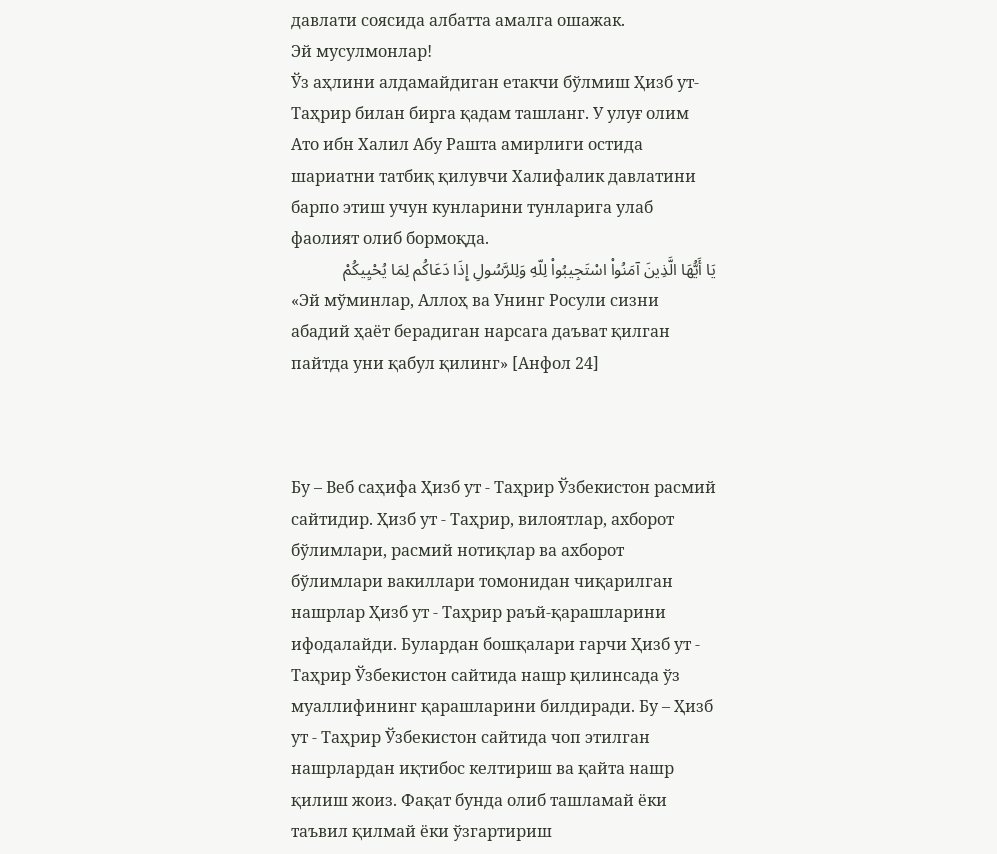давлати соясида албатта амалга ошажак.
Эй мусулмонлар!
Ўз аҳлини алдамайдиган етакчи бўлмиш Ҳизб ут-Таҳрир билан бирга қадам ташланг. У улуғ олим Ато ибн Халил Абу Рашта амирлиги остида шариатни татбиқ қилувчи Халифалик давлатини барпо этиш учун кунларини тунларига улаб фаолият олиб бормоқда.
يَا أَيُّهَا الَّذِينَ آمَنُواْ اسْتَجِيبُواْ لِلّهِ وَلِلرَّسُولِ إِذَا دَعَاكُم لِمَا يُحْيِيكُمْ
«Эй мўминлар, Аллоҳ ва Унинг Росули сизни абадий ҳаёт берадиган нарсага даъват қилган пайтда уни қабул қилинг» [Анфол 24]



Бу – Веб саҳифа Ҳизб ут - Таҳрир Ўзбекистон расмий сайтидир. Ҳизб ут - Таҳрир, вилоятлар, ахборот бўлимлари, расмий нотиқлар ва ахборот бўлимлари вакиллари томонидан чиқарилган нашрлар Ҳизб ут - Таҳрир раъй-қарашларини ифодалайди. Булардан бошқалари гарчи Ҳизб ут - Таҳрир Ўзбекистон сайтида нашр қилинсада ўз муаллифининг қарашларини билдиради. Бу – Ҳизб ут - Таҳрир Ўзбекистон сайтида чоп этилган нашрлардан иқтибос келтириш ва қайта нашр қилиш жоиз. Фақат бунда олиб ташламай ёки таъвил қилмай ёки ўзгартириш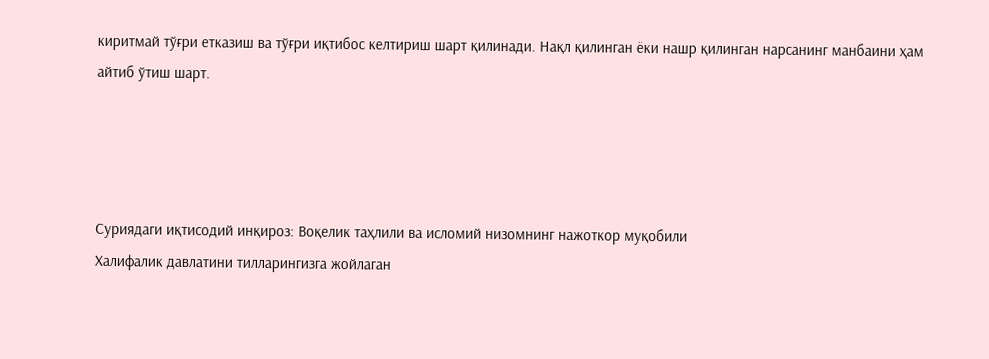киритмай тўғри етказиш ва тўғри иқтибос келтириш шарт қилинади. Нақл қилинган ёки нашр қилинган нарсанинг манбаини ҳам айтиб ўтиш шарт.




Суриядаги иқтисодий инқироз: Воқелик таҳлили ва исломий низомнинг нажоткор муқобили
Халифалик давлатини тилларингизга жойлаган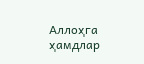Аллоҳга ҳамдлар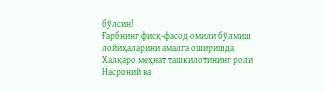бўлсин!
Ғарбнинг фисқ-фасод омили бўлмиш лойиҳаларини амалга оширишда Халқаро меҳнат ташкилотининг роли
Насроний ва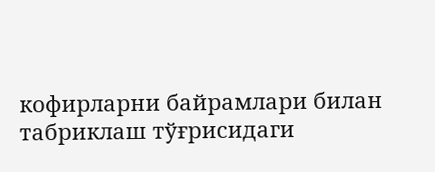кофирларни байрамлари билан табриклаш тўғрисидаги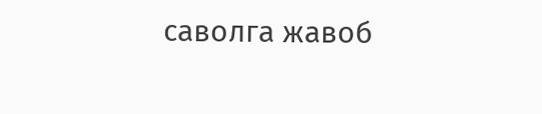саволга жавоб